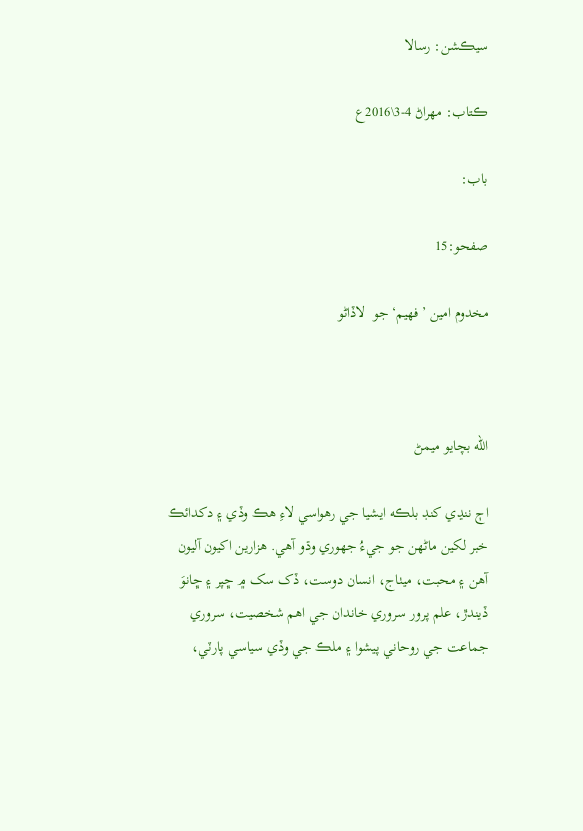سيڪشن: رسالا

ڪتاب: مهراڻ 4-3\2016ع

باب:

صفحو:15

مخدوم امين ’فهيم‘ جو  لاڏاڻو



الله بچايو ميمڻ

اڄ ننڍي کنڊ بلڪه ايشيا جي رهواسي لاءِ هڪ وڏي ۽ دکدائڪ خبر لکين ماڻهن جو جيءُ جهوري وڌو آهي. هزارين اکيون آليون آهن ۽ محبت، ميٺاج، انسان دوست، ڏک سک ۾ ڇپر ۽ ڇانوَ ڏيندڙ، علم پرور سروري خاندان جي اهم شخصيت، سروري جماعت جي روحاني پيشوا ۽ ملڪ جي وڏي سياسي پارٽي،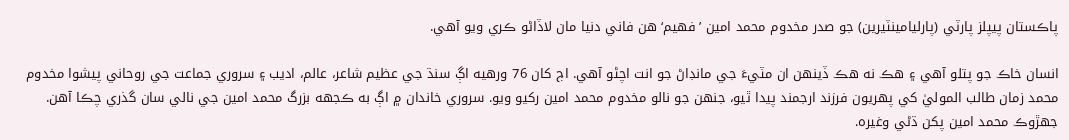پاڪستان پيپلز پارٽي (پارليامينٽيرين) جو صدر مخدوم محمد امين ’فهيم‘ هن فاني دنيا مان لاڏاڻو ڪري ويو آهي.

انسان خاڪ جو پتلو آهي ۽ هڪ نه هڪ ڏينهن ان مٽيءَ جي مانڊاڻ جو انت اچڻو آهي. اڄ کان 76 ورهيه اڳ سنڌ جي عظيم شاعر، عالم، اديب ۽ سروري جماعت جي روحاني پيشوا مخدوم محمد زمان طالب الموليٰ کي پهريون فرزند ارجمند پيدا ٿيو، جنهن جو نالو مخدوم محمد امين رکيو ويو. سروري خاندان ۾ اڳ به ڪجهه بزرگ محمد امين جي نالي سان گذري چڪا آهن. جهڙوڪ محمد امين پکن ڌڻي وغيره.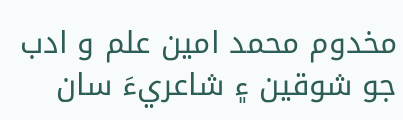مخدوم محمد امين علم و ادب جو شوقين ۽ شاعريءَ سان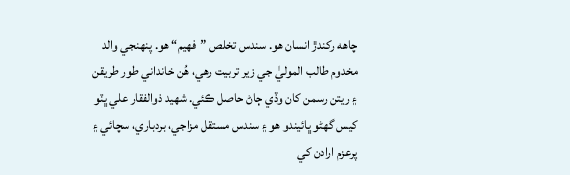چاهه رکندڙ انسان هو. سندس تخلص ”فهيم“ هو. پنهنجي والد مخدوم طالب الموليٰ جي زير تربيت رهي، هُن خانداني طور طريقن ۽ ريتن رسمن کان وڏي ڄاڻ حاصل ڪئي. شهيد ذوالفقار علي ڀٽو کيس گهڻو ڀائيندو هو ۽ سندس مستقل مزاجي، بردباري، سچائي ۽ پرعزم ارادن کي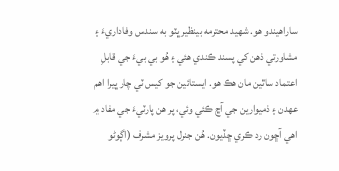ساراهيندو هو. شهيد محترمه بينظير ڀٽو به سندس وفاداريءَ ۽ مشاورتي ذهن کي پسند ڪندي هئي ۽ هُو بي بيءَ جي قابلِ اعتماد ساٿين مان هڪ هو. ايستائين جو کيس ٽي چار ڀيرا اهم عهدن ۽ ذميوارين جي آڇ ڪئي وئي، پر هن پارٽيءَ جي مفاد ۾ اهي آڇون رد ڪري ڇڏيون. هُن جنرل پرويز مشرف (اڳوڻو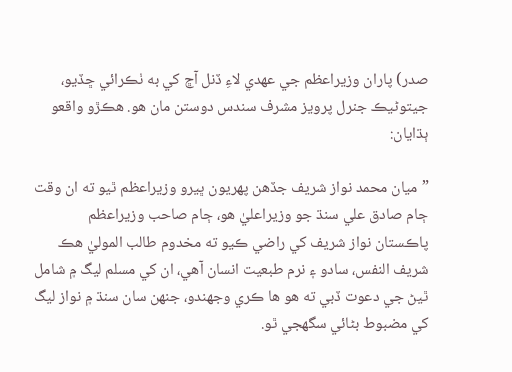صدر) پاران وزيراعظم جي عهدي لاءِ ڏنل آڇ کي به ٺڪرائي ڇڏيو، جيتوڻيڪ جنرل پرويز مشرف سندس دوستن مان هو. هڪڙو واقعو ٻڌايان:

”ميان محمد نواز شريف جڏهن پهريون ڀيرو وزيراعظم ٿيو ته ان وقت ڄام صادق علي سنڌ جو وزيراعليٰ هو، ڄام صاحب وزيراعظم پاڪستان نواز شريف کي راضي ڪيو ته مخدوم طالب الموليٰ هڪ شريف النفس، سادو ۽ نرم طبعيت انسان آهي، ان کي مسلم ليگ ۾ شامل ٿيڻ جي دعوت ڏبي ته هو ها ڪري وجهندو، جنهن سان سنڌ ۾ نواز ليگ کي مضبوط بڻائي سگهجي ٿو.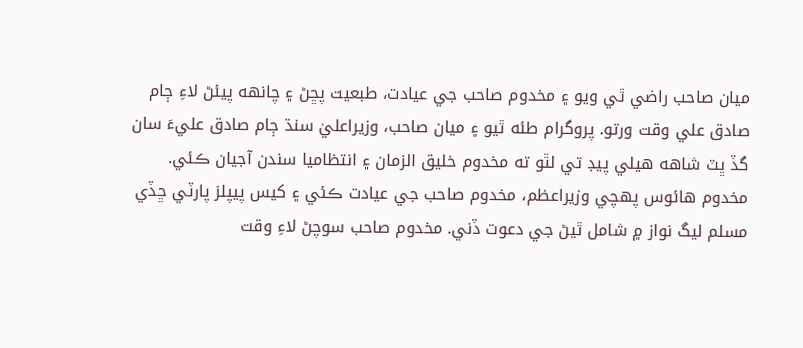ميان صاحب راضي ٿي ويو ۽ مخدوم صاحب جي عيادت، طبعيت پڇڻ ۽ چانهه پيئڻ لاءِ ڄام صادق علي وقت ورتو. پروگرام طئه ٿيو ۽ ميان صاحب، وزيراعليٰ سنڌ ڄام صادق عليءَ سان گڏ ڀٽ شاهه هيلي پيڊ تي لٿو ته مخدوم خليق الزمان ۽ انتظاميا سندن آجيان ڪئي. مخدوم هائوس پهچي وزيراعظم، مخدوم صاحب جي عيادت ڪئي ۽ کيس پيپلز پارٽي ڇڏي مسلم ليگ نواز ۾ شامل ٿيڻ جي دعوت ڏني. مخدوم صاحب سوچڻ لاءِ وقت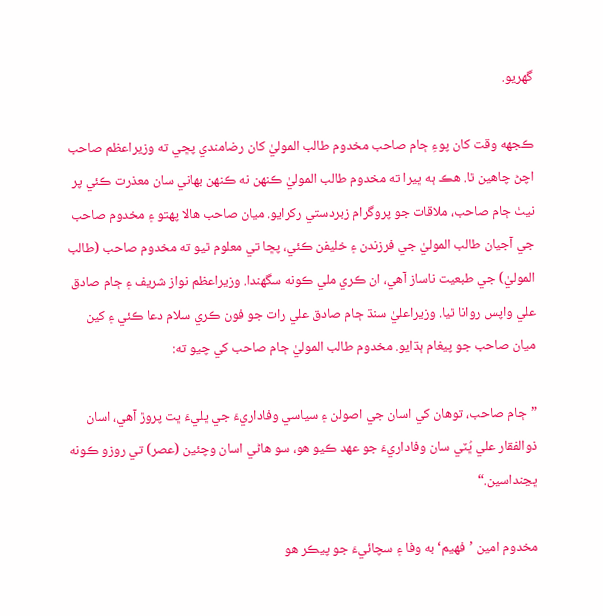گهريو.

ڪجهه وقت کان پوءِ ڄام صاحب مخدوم طالب الموليٰ کان رضامندي پڇي ته وزيراعظم صاحب اچڻ چاهين ٿا. هڪ ٻه ڀيرا ته مخدوم طالب الموليٰ ڪنهن نه ڪنهن بهاني سان معذرت ڪئي پر نيٺ ڄام صاحب، ملاقات جو پروگرام زبردستي رکرايو. ميان صاحب هالا پهتو ۽ مخدوم صاحب جي آجيان طالب الموليٰ جي فرزندن ۽ خليفن ڪئي، پڇا تي معلوم ٿيو ته مخدوم صاحب (طالب الموليٰ) جي طبعيت ناساز آهي، ان ڪري ملي ڪونه سگهندا. وزيراعظم نواز شريف ۽ ڄام صادق علي واپس روانا ٿيا. وزيراعليٰ سنڌ ڄام صادق علي رات جو فون ڪري سلام دعا ڪئي ۽ کين ميان صاحب جو پيغام ٻڌايو. مخدوم طالب الموليٰ ڄام صاحب کي چيو ته:

”ڄام صاحب، توهان کي اسان جي اصولن ۽ سياسي وفاداريءَ جي ڀليءَ ڀت پروڙ آهي، اسان ذوالفقار علي ڀُٽي سان وفاداريءَ جو عهد ڪيو هو، سو هاڻي اسان وچئين (عصر) تي روزو ڪونه ڀڃنداسين.“

مخدوم امين ’فهيم‘ به وفا ۽ سچائيءَ جو پيڪر هو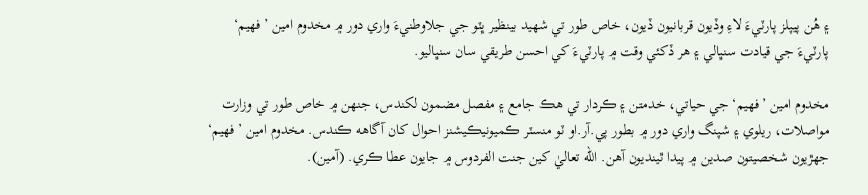۽ هُن پيپلز پارٽيءَ لاءِ وڏيون قربانيون ڏيون، خاص طور تي شهيد بينظير ڀٽو جي جلاوطنيءَ واري دور ۾ مخدوم امين ’فهيم‘ پارٽيءَ جي قيادت سنڀالي ۽ هر ڏکئي وقت ۾ پارٽيءَ کي احسن طريقي سان سنڀاليو.

مخدوم امين ’فهيم‘ جي حياتي، خدمتن ۽ ڪردار تي هڪ جامع ۽ مفصل مضمون لکندس، جنهن ۾ خاص طور تي وزارت مواصلات، ريلوي ۽ شپنگ واري دور ۾ بطور پي.آر.او ٽو منسٽر ڪميونيڪيشنز احوال کان آگاهه ڪندس. مخدوم امين ’فهيم‘ جهڙيون شخصيتون صدين ۾ پيدا ٿينديون آهن. الله تعاليٰ کين جنت الفردوس ۾ جايون عطا ڪري. (آمين).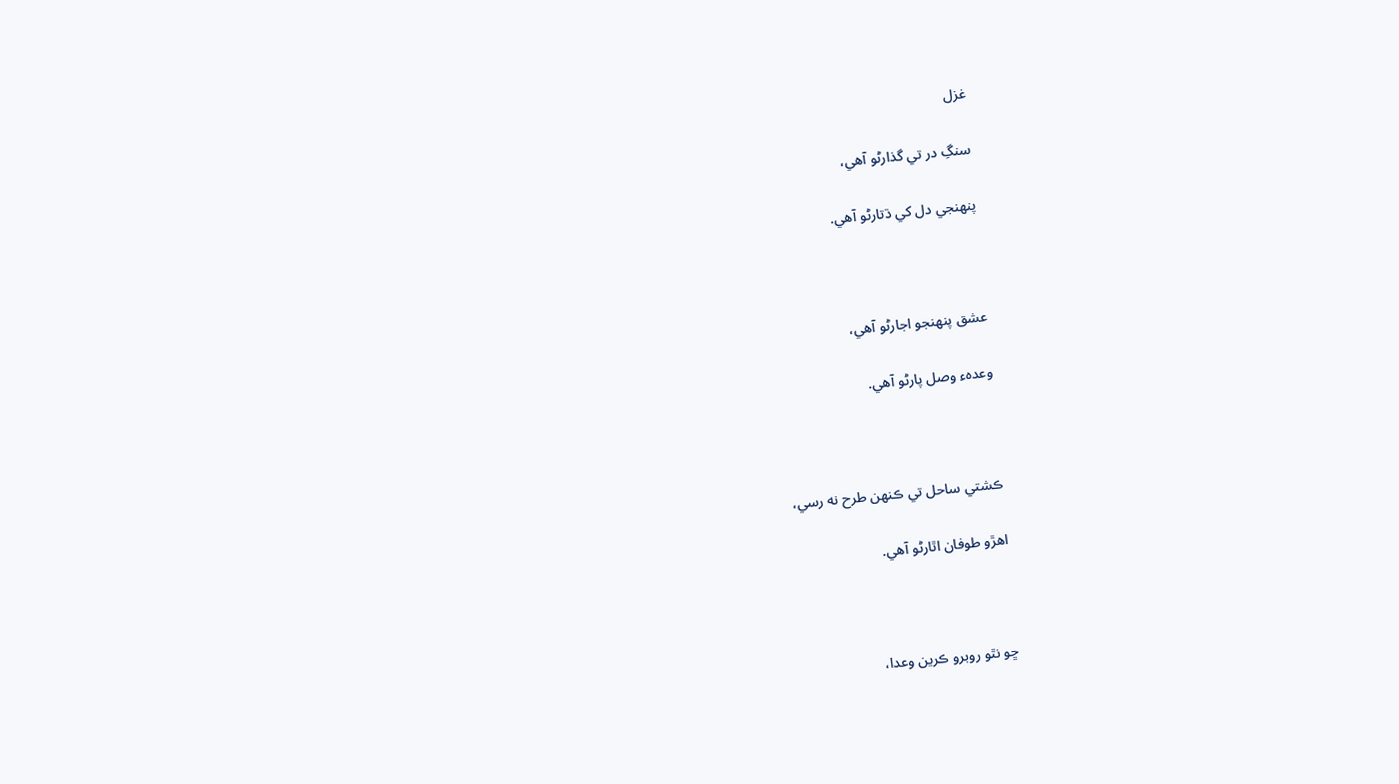غزل

سنگِ در تي گذارڻو آهي،

پنهنجي دل کي ڌتارڻو آهي.



عشق پنهنجو اجارڻو آهي،

وعدهء وصل پارڻو آهي.



ڪشتي ساحل تي ڪنهن طرح نه رسي،

اهڙو طوفان اٿارڻو آهي.



ڇو نٿو روبرو ڪرين وعدا،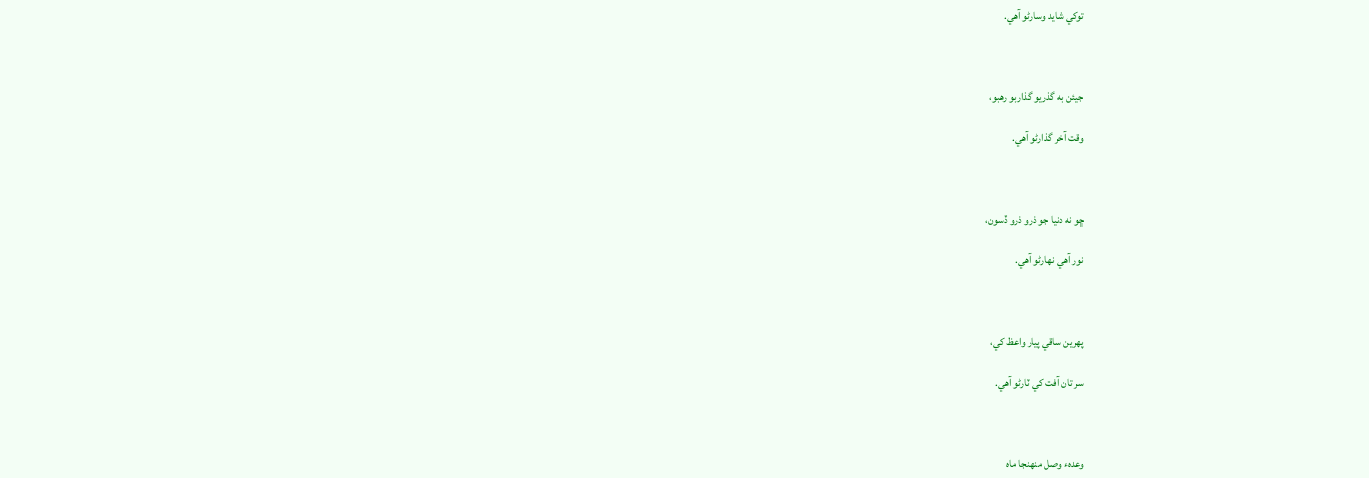توکي شايد وسارڻو آهي.



جيئن به گذريو گذاربو رهبو،

وقت آخر گذارڻو آهي.



ڇو نه دنيا جو ذرو ذرو ڏسون،

نور آهي نهارڻو آهي.



پهرين ساقي پيار واعظ کي،

سر تان آفت کي ٽارڻو آهي.



وعدهء وصل منهنجا ماه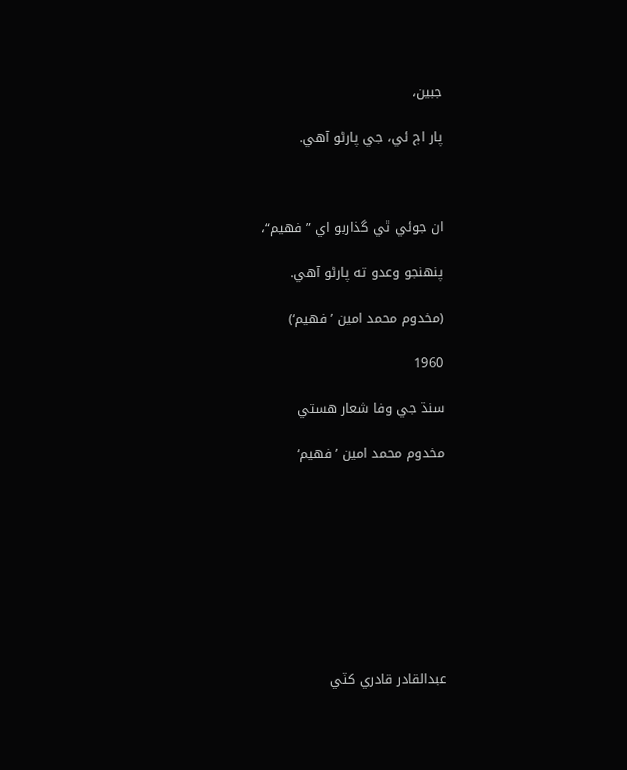جبين،

پار اڄ ئي، جي پارڻو آهي.



ان جوئي ٿي گذاربو اي ”فهيم“،

پنهنجو وعدو ته پارڻو آهي.

(مخدوم محمد امين ’فهيم‘)

1960

سنڌ جي وفا شعار هستي

مخدوم محمد امين ’فهيم‘









عبدالقادر قادري کٽي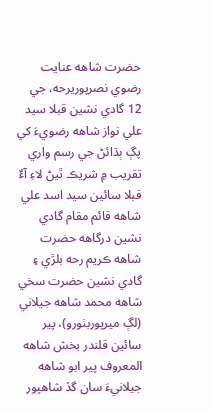حضرت شاهه عنايت رضوي نصرپوريرحه، جي 12 گادي نشين قبلا سيد علي نواز شاهه رضويءَ کي پڳ ٻڌائڻ جي رسم واري تقريب ۾ شريڪ ٿيڻ لاءِ آءٌ قبلا سائين سيد اسد علي شاهه قائم مقام گادي نشين درگاهه حضرت شاهه ڪريم رحه بلڙي ۽ گادي نشين حضرت سخي شاهه محمد شاهه جيلاني (لڳ ميرپوربٺورو)، پير سائين قلندر بخش شاهه المعروف پير ابو شاهه جيلانيءَ سان گڏ شاهپور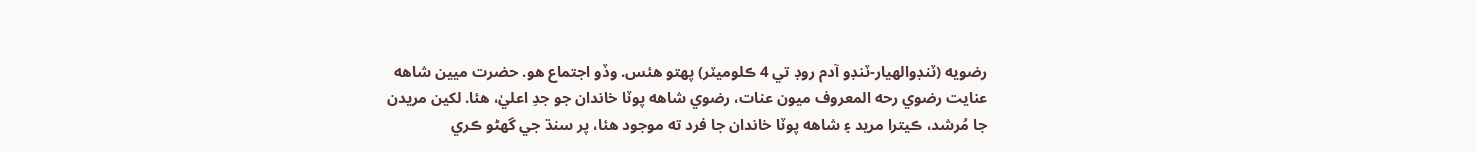رضويه (ٽنڊوالهيار-ٽنڊو آدم روڊ تي 4 ڪلوميٽر) پهتو هئس. وڏو اجتماع هو. حضرت ميين شاهه عنايت رضوي رحه المعروف ميون عنات، رضوي شاهه پوٽا خاندان جو جدِ اعليٰ، هئا. لکين مريدن جا مُرشد، ڪيترا مريد ۽ شاهه پوٽا خاندان جا فرد ته موجود هئا، پر سنڌ جي گهڻو ڪري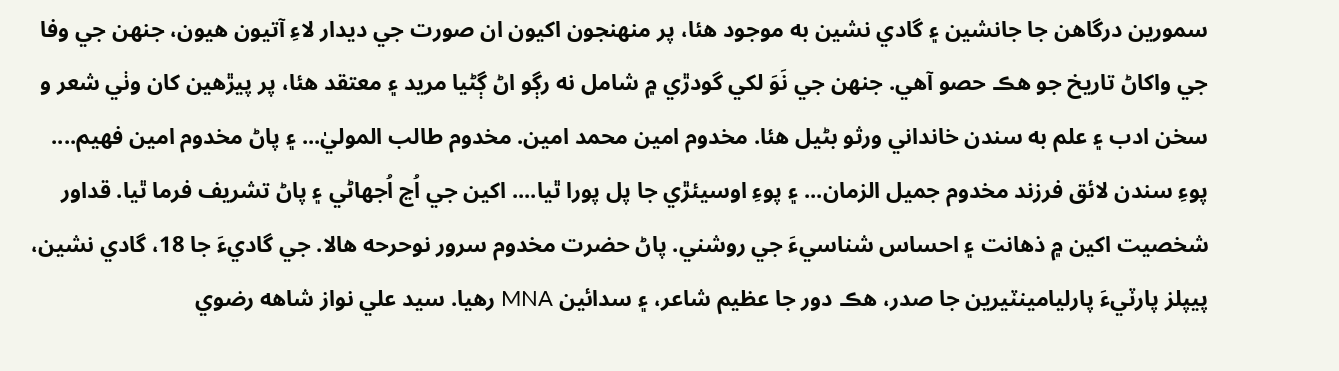سمورين درگاهن جا جانشين ۽ گادي نشين به موجود هئا، پر منهنجون اکيون ان صورت جي ديدار لاءِ آتيون هيون، جنهن جي وفا جي واکاڻ تاريخ جو هڪ حصو آهي. جنهن جي نَوَ لکي گودڙي ۾ شامل نه رڳو اڻ ڳڻيا مريد ۽ معتقد هئا، پر پيڙهين کان وٺي شعر و سخن ادب ۽ علم به سندن خانداني ورثو بڻيل هئا. مخدوم امين محمد امين. مخدوم طالب الموليٰ... ۽ پاڻ مخدوم امين فهيم.... پوءِ سندن لائق فرزند مخدوم جميل الزمان... ۽ پوءِ اوسيئڙي جا پل پورا ٿيا.... اکين جي اُڃ اُجهاڻي ۽ پاڻ تشريف فرما ٿيا. قداور شخصيت اکين ۾ ذهانت ۽ احساس شناسيءَ جي روشني. پاڻ حضرت مخدوم سرور نوحرحه هالا. جي گاديءَ جا 18، گادي نشين، پيپلز پارٽيءَ پارليامينٽيرين جا صدر، هڪ دور جا عظيم شاعر، ۽ سدائين MNA رهيا. سيد علي نواز شاهه رضوي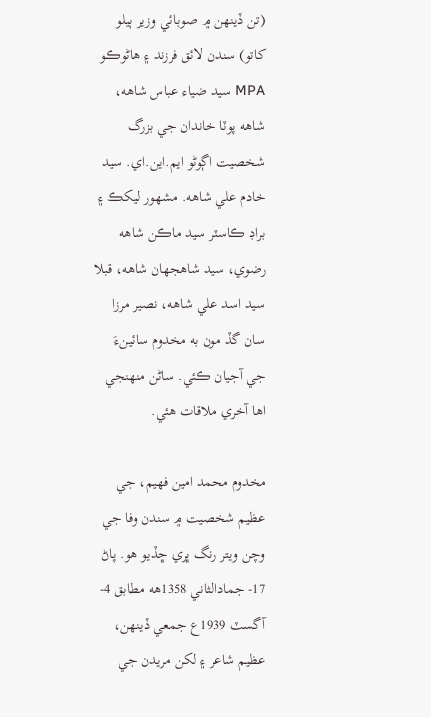(تن ڏينهن ۾ صوبائي وزير ٻيلو کاتو) سندن لائق فرزند ۽ هاڻوڪو MPA سيد ضياء عباس شاهه، شاهه پوٽا خاندان جي بزرگ شخصيت اڳوڻو ايم.اين.اي. سيد خادم علي شاهه. مشهور ليکڪ ۽ براڊ ڪاسٽر سيد ماڪن شاهه رضوي، سيد شاهجهان شاهه، قبلا سيد اسد علي شاهه، نصير مرزا سان گڏ مون به مخدوم سائينءَ جي آجيان ڪئي. ساڻن منهنجي اها آخري ملاقات هئي.

مخدوم محمد امين فهيم، جي عظيم شخصيت ۾ سندن وفا جي وچن ويتر رنگ ڀري ڇڏيو هو. پاڻ 17- جمادالثاني 1358هه مطابق 4- آگسٽ 1939ع جمعي ڏينهن، عظيم شاعر ۽ لکن مريدن جي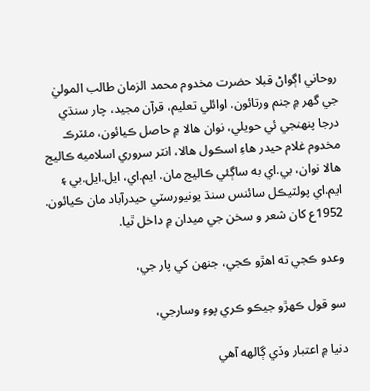روحاني اڳواڻ قبلا حضرت مخدوم محمد الزمان طالب الموليٰ جي گهر ۾ جنم ورتائون. اوائلي تعليم، قرآن مجيد، چار سنڌي درجا پنهنجي ئي حويلي، نوان هالا ۾ حاصل ڪيائون، مئٽرڪ مخدوم غلام حيدر هاءِ اسڪول هالا، انٽر سروري اسلاميه ڪاليج هالا نوان، بي.اي به ساڳئي ڪاليج مان. ايم.اي، ايل.ايل.بي ۽ ايم.اي پولٽيڪل سائنس سنڌ يونيورسٽي حيدرآباد مان ڪيائون. 1952ع کان شعر و سخن جي ميدان ۾ داخل ٿيا.

وعدو ڪجي ته اهڙو ڪجي، جنهن کي پار جي،

سو قول ڪهڙو جيڪو ڪري پوءِ وسارجي،

دنيا ۾ اعتبار وڏي ڳالهه آهي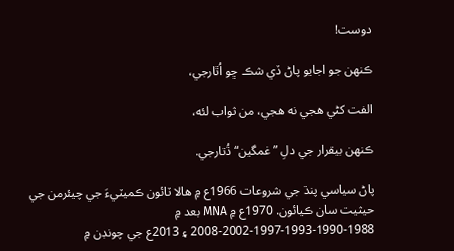دوست!

ڪنهن جو اجايو پاڻ ڏي شڪ ڇو اُٿارجي،

الفت کڻي هجي نه هجي، من ثواب لئه،

ڪنهن بيقرار جي دلِ ”غمگين“ ڌُتارجي.

پاڻ سياسي پنڌ جي شروعات 1966ع ۾ هالا ٽائون ڪميٽيءَ جي چيئرمن جي حيثيت سان ڪيائون. 1970ع ۾ MNA بعد ۾ 1988-1990-1993-1997-2002-2008 ۽ 2013ع جي چونڊن ۾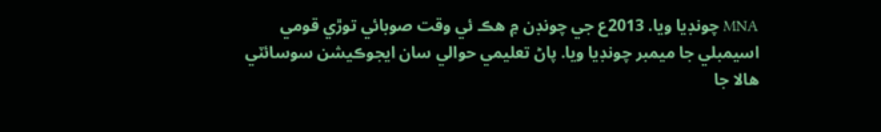MNA چونڊيا ويا. 2013ع جي چونڊن ۾ هڪ ئي وقت صوبائي توڙي قومي اسيمبلي جا ميمبر چونڊيا ويا. پاڻ تعليمي حوالي سان ايجوڪيشن سوسائٽي هالا جا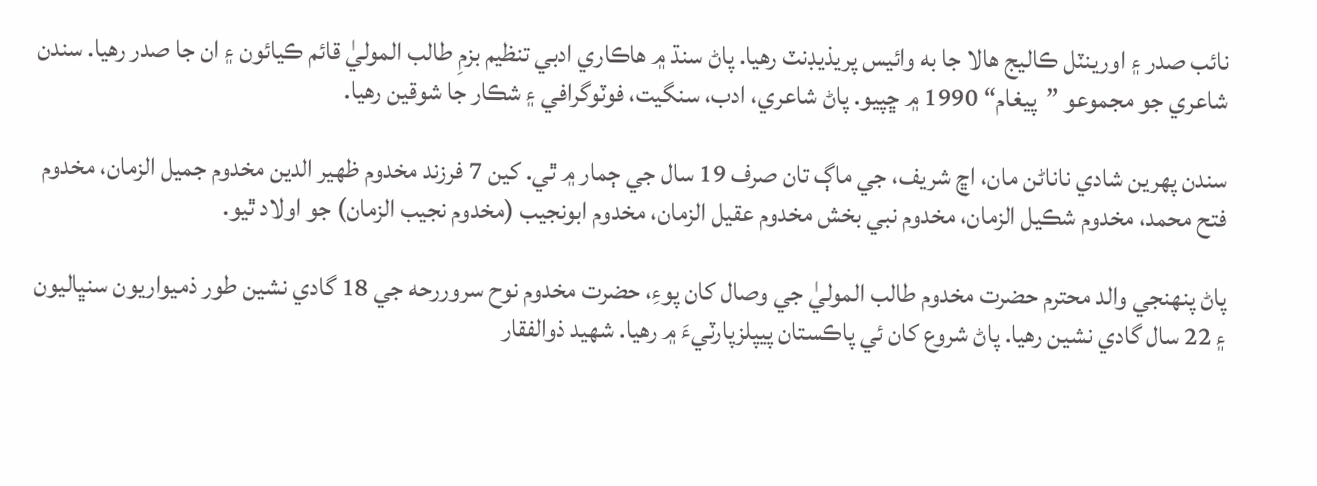نائب صدر ۽ اورينٽل ڪاليج هالا جا به وائيس پريذيڊنٽ رهيا. پاڻ سنڌ ۾ هاڪاري ادبي تنظيم بزمِ طالب الموليٰ قائم ڪيائون ۽ ان جا صدر رهيا. سندن شاعري جو مجموعو ”پيغام“ 1990 ۾ ڇپيو. پاڻ شاعري، ادب، سنگيت، فوٽوگرافي ۽ شڪار جا شوقين رهيا.

سندن پهرين شادي ناناڻن مان، اڇ شريف، جي ماڳ تان صرف 19 سال جي ڄمار ۾ ٿي. کين 7 فرزند مخدوم ظهير الدين مخدوم جميل الزمان، مخدوم فتح محمد، مخدوم شڪيل الزمان، مخدوم نبي بخش مخدوم عقيل الزمان، مخدوم ابونجيب (مخدوم نجيب الزمان) جو اولاد ٿيو.

پاڻ پنهنجي والد محترم حضرت مخدوم طالب الموليٰ جي وصال کان پوءِ، حضرت مخدوم نوح سروررحه جي 18 گادي نشين طور ذميواريون سنڀاليون ۽ 22 سال گادي نشين رهيا. پاڻ شروع کان ئي پاڪستان پيپلزپارٽيءَ ۾ رهيا. شهيد ذوالفقار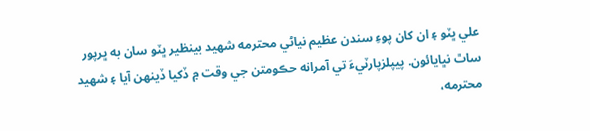علي ڀٽو ۽ ان کان پوءِ سندن عظيم نياڻي محترمه شهيد بينظير ڀٽو سان به ڀرپور ساٿ نڀايائون. پيپلزپارٽيءَ تي آمرانه حڪومتن جي وقت ۾ ڏکيا ڏينهن آيا ۽ شهيد محترمه،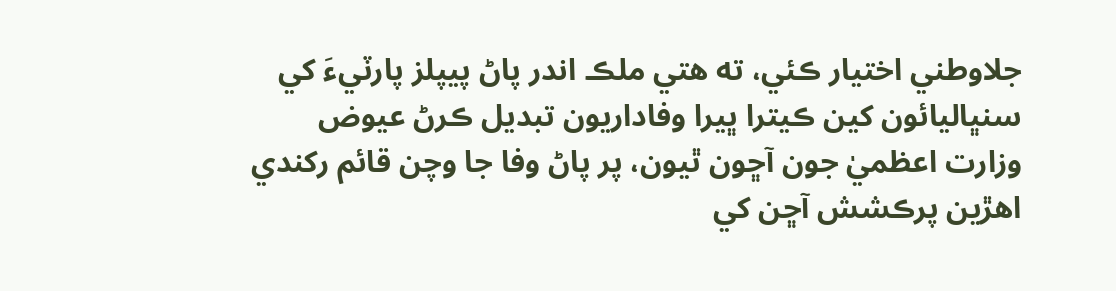جلاوطني اختيار ڪئي، ته هتي ملڪ اندر پاڻ پيپلز پارٽيءَ کي سنڀاليائون کين ڪيترا ڀيرا وفاداريون تبديل ڪرڻ عيوض وزارت اعظميٰ جون آڇون ٿيون، پر پاڻ وفا جا وچن قائم رکندي اهڙين پرڪشش آڇن کي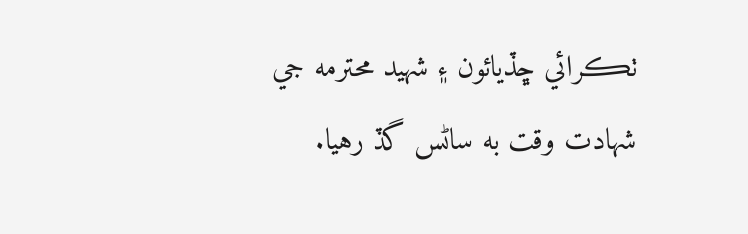ٺڪرائي ڇڏيائون ۽ شهيد محترمه جي شهادت وقت به ساڻس گڏ رهيا.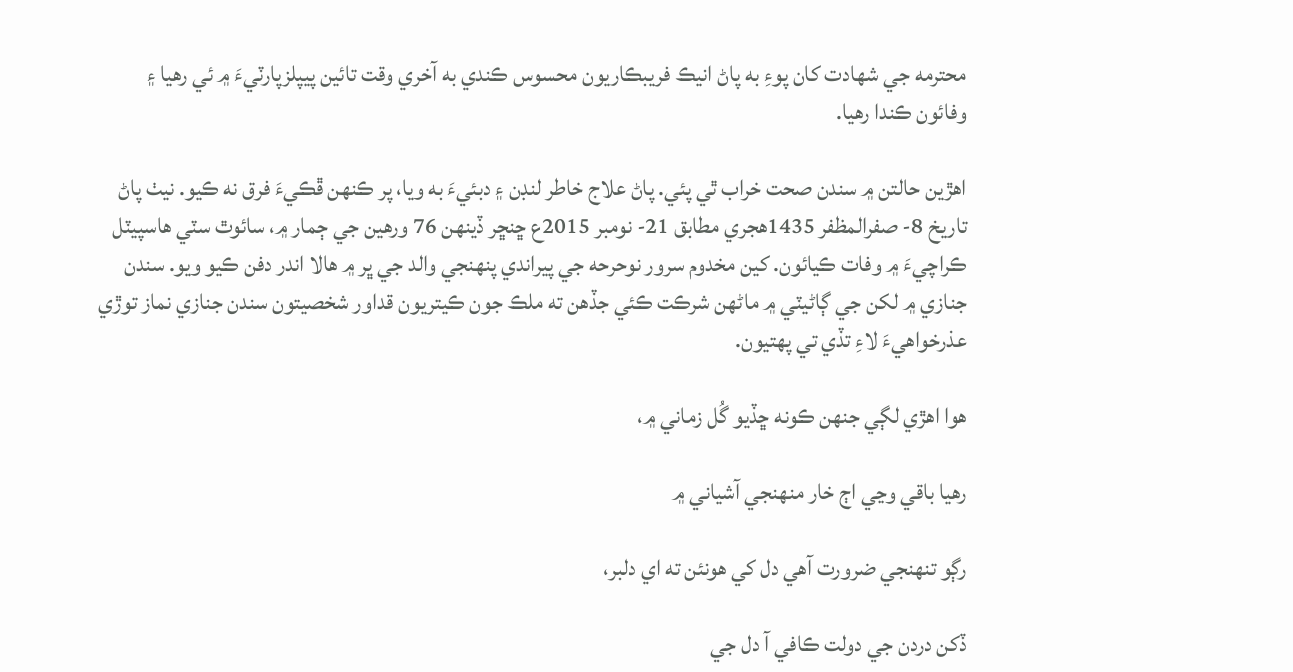محترمه جي شهادت کان پوءِ به پاڻ انيڪ فريبڪاريون محسوس ڪندي به آخري وقت تائين پيپلزپارٽيءَ ۾ ئي رهيا ۽ وفائون ڪندا رهيا.

اهڙين حالتن ۾ سندن صحت خراب ٿي پئي. پاڻ علاج خاطر لنڊن ۽ دبئيءَ به ويا، پر ڪنهن ڦڪيءَ فرق نه ڪيو. نيٺ پاڻ تاريخ 8- صفرالمظفر 1435هجري مطابق 21- نومبر 2015ع ڇنڇر ڏينهن 76 ورهين جي ڄمار ۾، سائوٿ سٽي هاسپيٽل ڪراچيءَ ۾ وفات ڪيائون. کين مخدوم سرور نوحرحه جي پيراندي پنهنجي والد جي ڀر ۾ هالا اندر دفن ڪيو ويو. سندن جنازي ۾ لکن جي ڳاڻيٽي ۾ ماڻهن شرڪت ڪئي جڏهن ته ملڪ جون ڪيتريون قداور شخصيتون سندن جنازي نماز توڙي عذرخواهيءَ لاءِ تڏي تي پهتيون.

هوا اهڙي لڳي جنهن ڪونه ڇڏيو گُل زماني ۾،

رهيا باقي وڃي اڄ خار منهنجي آشياني ۾

رڳو تنهنجي ضرورت آهي دل کي هونئن ته اي دلبر،

ڏکن دردن جي دولت ڪافي آ دل جي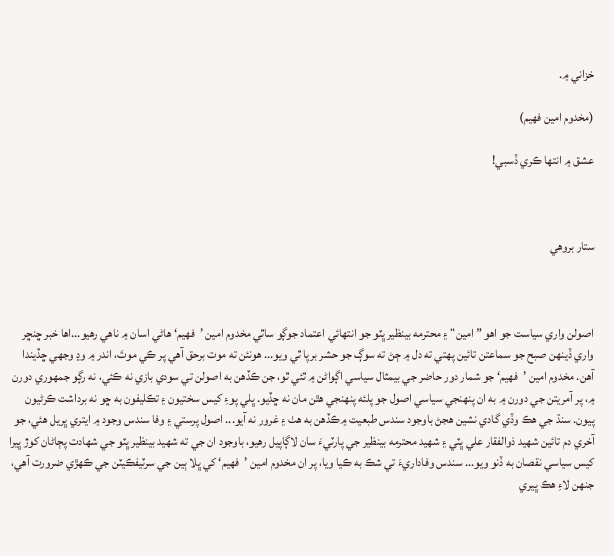خزاني ۾.

(مخدوم امين فهيم)

عشق ۾ انتها ڪري ڏسبي!



ستار بروهي



اصولن واري سياست جو اهو ”امين“ ۽ محترمه بينظير ڀٽو جو انتهائي اعتماد جوڳو ساٿي مخدوم امين ’فهيم‘ هاڻي اسان ۾ ناهي رهيو...اها خبر ڇنڇر واري ڏينهن صبح جو سماعتن تائين پهتي ته دل ۾ ڄڻ ته سوڳ جو حشر برپا ٿي ويو... هونئن ته موت برحق آهي پر ڪي موتَ، اندر ۾ وڍ وجهي ڇڏيندا آهن. مخدوم امين ’فهيم‘ جو شمار دور حاضر جي بيمثال سياسي اڳواڻن ۾ ٿئي ٿو، جن ڪڏهن به اصولن تي سودي بازي نه ڪئي، نه رڳو جمهوري دورن ۾، پر آمريتن جي دورن ۾ به ان پنهنجي سياسي اصول جو پلئه پنهنجي هٿن مان نه ڇڏيو. ڀلي پوءِ کيس سختيون ۽ تڪليفون به ڇو نه برداشت ڪرڻيون پيون. سنڌ جي هڪ وڏي گادي نشين هجڻ باوجود سندس طبعيت ۾ڪڏهن به هٺ ۽ غرور نه آيو... اصول پرستي ۽ وفا سندس وجود ۾ ايتري ڀريل هئي، جو آخري دم تائين شهيد ذوالفقار علي ڀٽي ۽ شهيد محترمه بينظير جي پارٽيءَ سان لاڳاپيل رهيو، باوجود ان جي ته شهيد بينظير ڀٽو جي شهادت پڄاڻان کوڙ ڀيرا کيس سياسي نقصان به ڏنو ويو... سندس وفاداريءَ تي شڪ به ڪيا ويا، پر ان مخدوم امين ’فهيم‘ کي ڀلا ٻين جي سرٽيفڪيٽن جي ڪهڙي ضرورت آهي، جنهن لاءِ هڪ ڀيري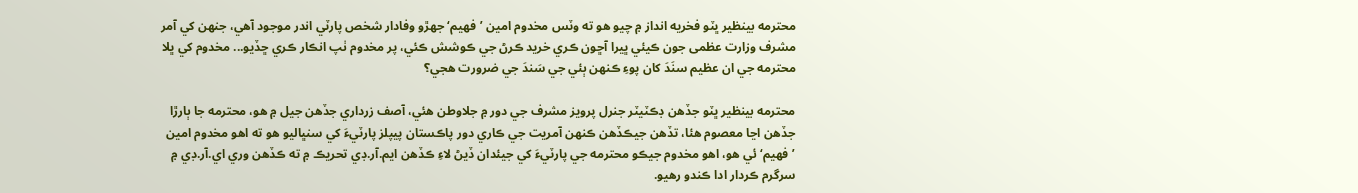محترمه بينظير ڀٽو فخريه انداز ۾ چيو هو ته وٽس مخدوم امين ’فهيم‘ جهڙو وفادار شخص پارٽي اندر موجود آهي، جنهن کي آمر مشرف وزارت عظمى جون ڪيئي ڀيرا آڇون ڪري خريد ڪرڻ جي ڪوشش ڪئي، پر مخدوم ٺپ انڪار ڪري ڇڏيو... مخدوم کي ڀلا محترمه جي ان عظيم سنَدَ کان پوءِ ڪنهن ٻئي جي سَندَ جي ضرورت هجي؟

محترمه بينظير ڀٽو جڏهن ڊڪٽيٽر جنرل پرويز مشرف جي دور ۾ جلاوطن هئي، آصف زرداري جڏهن جيل ۾ هو، محترمه جا ٻارڙا جڏهن اڃا معصوم هئا، تڏهن جيڪڏهن ڪنهن آمريت جي ڪاري دور پاڪستان پيپلز پارٽيءَ کي سنڀاليو هو ته اهو مخدوم امين ’فهيم‘ ئي هو، اهو مخدوم جيڪو محترمه جي پارٽيءَ کي جيئدان ڏيڻ لاءِ ڪڏهن ايم.آر.ڊي تحريڪ ۾ ته ڪڏهن وري اي.آر.ڊي ۾ سرگرم ڪردار ادا ڪندو رهيو.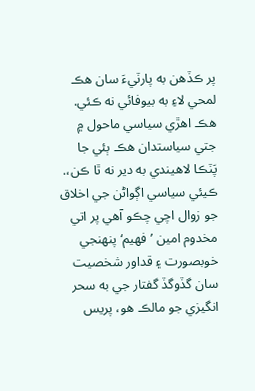پر ڪڏهن به پارٽيءَ سان هڪ لمحي لاءِ به بيوفائي نه ڪئي. هڪ اهڙي سياسي ماحول ۾ جتي سياستدان هڪ ٻئي جا پَٽڪا لاهيندي به دير نه ٿا ڪن،. ڪيئي سياسي اڳواڻن جي اخلاق جو زوال اچي چڪو آهي پر اتي مخدوم امين ’فهيم‘ پنهنجي خوبصورت ۽ قداور شخصيت سان گڏوگڏ گفتار جي به سحر انگيزي جو مالڪ هو، پريس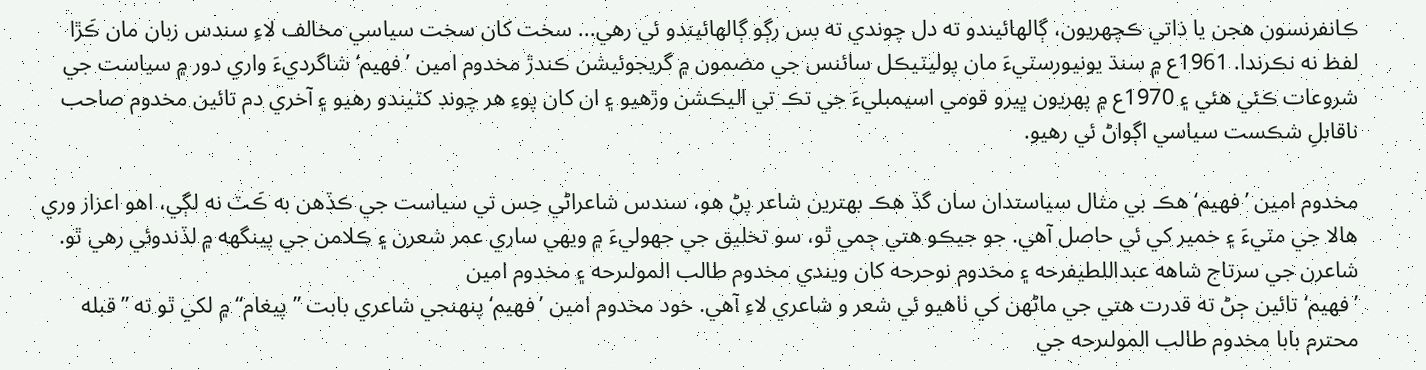ڪانفرنسون هجن يا ذاتي ڪچهريون، ڳالهائيندو ته دل چوندي ته بس رڳو ڳالهائيندو ئي رهي... سخت کان سخت سياسي مخالف لاءِ سندس زبان مان ڪَڙا لفظ نه نڪرندا. 1961ع ۾ سنڌ يونيورسٽيءَ مان پوليٽيڪل سائنس جي مضمون ۾ گريجوئيشن ڪندڙ مخدوم امين ’فهيم‘ شاگرديءَ واري دور ۾ سياست جي شروعات ڪئي هئي ۽ 1970ع ۾ پهريون ڀيرو قومي اسيمبليءَ جي تڪ تي اليڪشن وڙهيو ۽ ان کان پوءِ هر چونڊ کٽيندو رهيو ۽ آخري دم تائين مخدوم صاحب ناقابلِ شڪست سياسي اڳواڻ ئي رهيو.

مخدوم امين ’فهيم‘ هڪ بي مثال سياستدان سان گڏ هڪ بهترين شاعر پڻ هو، سندس شاعراڻي حِس تي سياست جي ڪڏهن به ڪَٽ نه لڳي، اهو اعزاز وري هالا جي مٽيءَ ۽ خمير کي ئي حاصل آهي. جو جيڪو هتي ڄمي ٿو، سو تخليق جي جهوليءَ ۾ ويهي ساري عمر شعرن ۽ ڪلامن جي پينگهه ۾ لڏندوئي رهي ٿو. شاعرن جي سرتاج شاهه عبداللطيفرحه ۽ مخدوم نوحرحه کان ويندي مخدوم طالب المولىرحه ۽ مخدوم امين
’فهيم‘ تائين ڄڻ ته قدرت هتي جي ماڻهن کي ٺاهيو ئي شعر و شاعري لاءِ آهي. خود مخدوم امين ’فهيم‘ پنهنجي شاعري بابت ”پيغام“ ۾ لکي ٿو ته ”قبله محترم بابا مخدوم طالب المولىرحه جي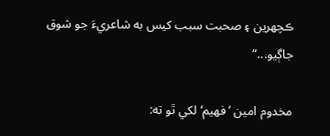ڪچهرين ۽ صحبت سبب کيس به شاعريءَ جو شوق جاڳيو...“

مخدوم امين ’فهيم‘ لکي ٿو ته: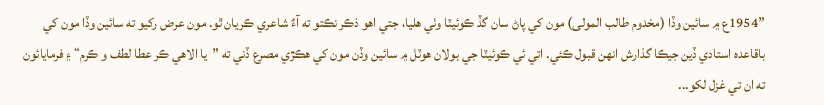”1954ع ۾ سائين وڏا (مخدوم طالب المولى) مون کي پاڻ سان گڏ ڪوئيٽا وٺي هليا، جتي اهو ذڪر نڪتو ته آءٌ شاعري ڪريان ٿو. مون عرض رکيو ته سائين وڏا مون کي باقاعده استادي ڏين جيڪا گذارش انهن قبول ڪئي. اتي ئي ڪوئيٽا جي بولان هوٽل ۾ سائين وڏن مون کي هڪڙي مصرع ڏني ته ”يا الاهي ڪر عطا لطف و ڪرم“ ۽ فرمايائون ته ان تي غزل لکو...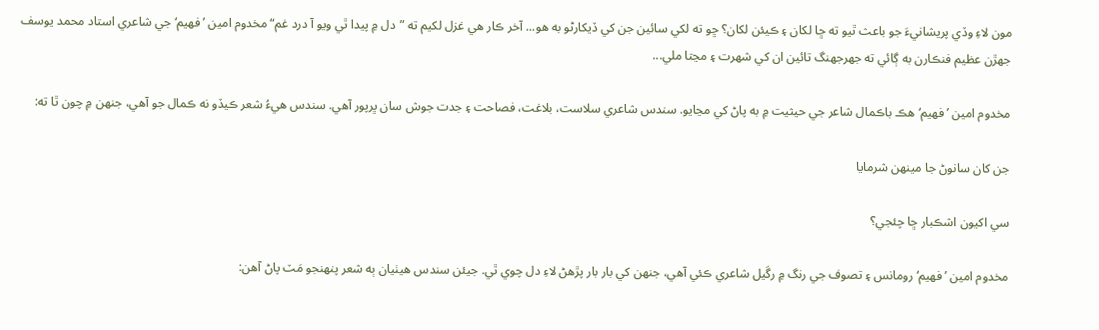مون لاءِ وڏي پريشانيءَ جو باعث ٿيو ته ڇا لکان ۽ ڪيئن لکان؟ ڇو ته لکي سائين جن کي ڏيکارڻو به هو... آخر ڪار هي غزل لکيم ته ”دل ۾ پيدا ٿي ويو آ درد غم“ مخدوم امين ’فهيم‘ جي شاعري استاد محمد يوسف جهڙن عظيم فنڪارن به ڳائي ته جهرجهنگ تائين ان کي شهرت ۽ مڃتا ملي...

مخدوم امين ’فهيم‘ هڪ باڪمال شاعر جي حيثيت ۾ به پاڻ کي مڃايو. سندس شاعري سلاست، بلاغت، فصاحت ۽ جدت جوش سان ڀرپور آهي. سندس هيءُ شعر ڪيڏو نه ڪمال جو آهي، جنهن ۾ چون ٿا ته:

جن کان سانوڻ جا مينهن شرمايا

سي اکيون اشڪبار ڇا چئجي؟

مخدوم امين ’فهيم‘ رومانس ۽ تصوف جي رنگ ۾ رڱيل شاعري ڪئي آهي، جنهن کي بار بار پڙهڻ لاءِ دل چوي ٿي. جيئن سندس هيٺيان ٻه شعر پنهنجو مَٽ پاڻ آهن: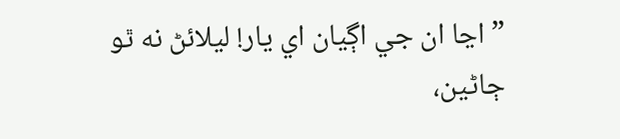”اڃا ان جي اڳيان اي يار! ليلائڻ نه ٿو ڄاڻين،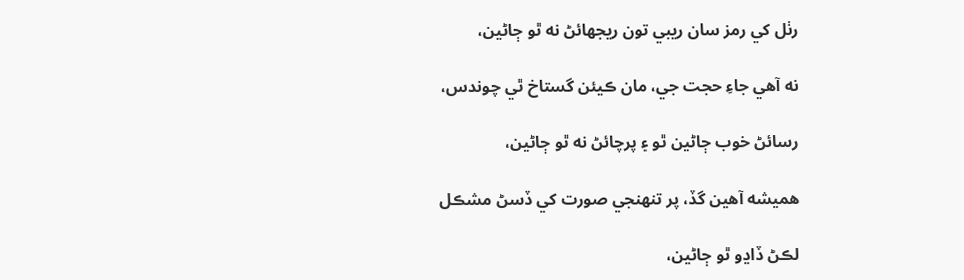رٺل کي رمز سان ريبي تون ريجهائڻ نه ٿو ڄاڻين،

نه آهي جاءِ حجت جي، مان ڪيئن گستاخ ٿي چوندس،

رسائڻ خوب ڄاڻين ٿو ۽ پرچائڻ نه ٿو ڄاڻين،

هميشه آهين گڏ، پر تنهنجي صورت کي ڏسڻ مشڪل

لڪڻ ڏاڍو ٿو ڄاڻين،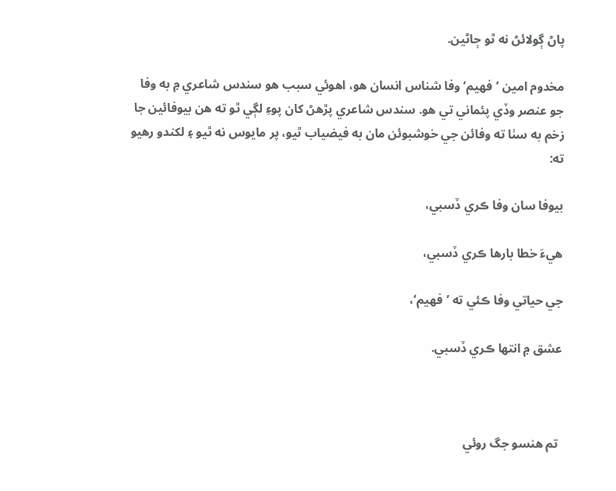پاڻ ڳولائڻ نه ٿو ڄاڻين.

مخدوم امين ’فهيم‘ وفا شناس انسان هو، اهوئي سبب هو سندس شاعري ۾ به وفا جو عنصر وڏي پئماني تي هو. سندس شاعري پڙهڻ کان پوءِ لڳي ٿو ته هن بيوفائين جا زخم به سٺا ته وفائن جي خوشبوئن مان به فيضياب ٿيو، پر مايوس نه ٿيو ۽ لکندو رهيو ته:

بيوفا سان وفا ڪري ڏسبي،

هيءَ خطا بارها ڪري ڏسبي،

جي حياتي وفا ڪئي ته ’فهيم‘،

عشق ۾ انتها ڪري ڏسبي.



 تم هنسو جگ روئي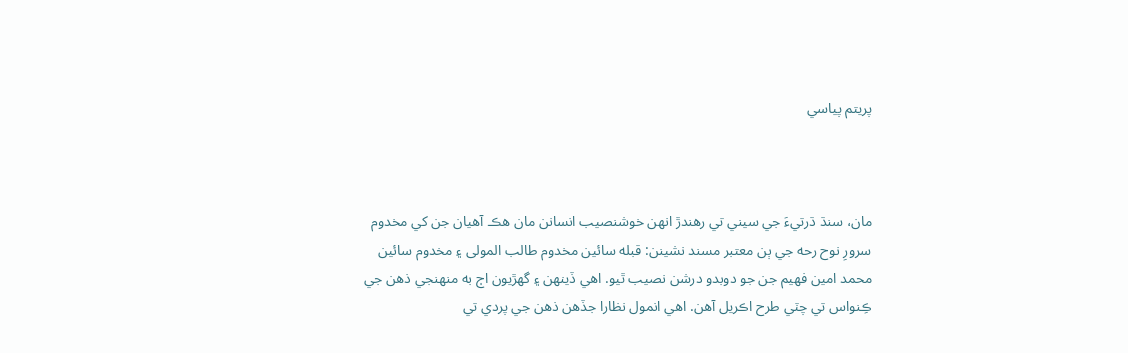پريتم پياسي



مان، سنڌ ڌرتيءَ جي سيني تي رهندڙ انهن خوشنصيب انسانن مان هڪ آهيان جن کي مخدوم سرورِ نوح رحه جي ٻن معتبر مسند نشينن: قبله سائين مخدوم طالب المولى ۽ مخدوم سائين محمد امين فهيم جن جو دوبدو درشن نصيب ٿيو. اهي ڏينهن ۽ گهڙيون اڄ به منهنجي ذهن جي ڪِنواس تي چٽي طرح اڪريل آهن. اهي انمول نظارا جڏهن ذهن جي پردي تي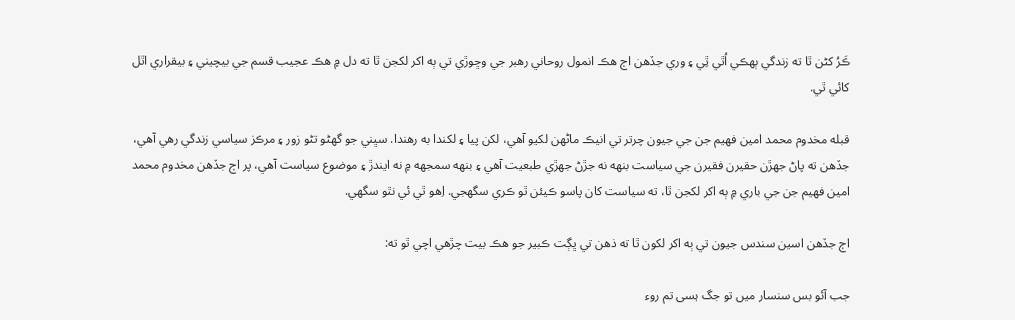ڪَرُ کڻن ٿا ته زندگي ٻهڪي اُٿي ٿِي ۽ وري جڏهن اڄ هڪ انمول روحاني رهبر جي وڇوڙي تي ٻه اکر لکجن ٿا ته دل ۾ هڪ عجيب قسم جي بيچيني ۽ بيقراري اٿل کائي ٿي.

قبله مخدوم محمد امين فهيم جن جي جيون چرتر تي انيڪ ماڻهن لکيو آهي، لکن پيا ۽ لکندا به رهندا. سڀني جو گهڻو تڻو زور ۽ مرڪز سياسي زندگي رهي آهي، جڏهن ته پاڻ جهڙن حقيرن فقيرن جي سياست بنهه نه جڙڻ جهڙي طبعيت آهي ۽ بنهه سمجهه ۾ نه ايندڙ ۽ موضوع سياست آهي، پر اڄ جڏهن مخدوم محمد امين فهيم جن جي باري ۾ ٻه اکر لکجن ٿا، ته سياست کان پاسو ڪيئن ٿو ڪري سگهجي. اِهو ٿي ئي نٿو سگهي.

اڄ جڏهن اسين سندس جيون تي ٻه اکر لکون ٿا ته ذهن تي ڀڳت ڪبير جو هڪ بيت چڙهي اچي ٿو ته:

جب آئو بس سنسار میں تو جگ ہسی تم روء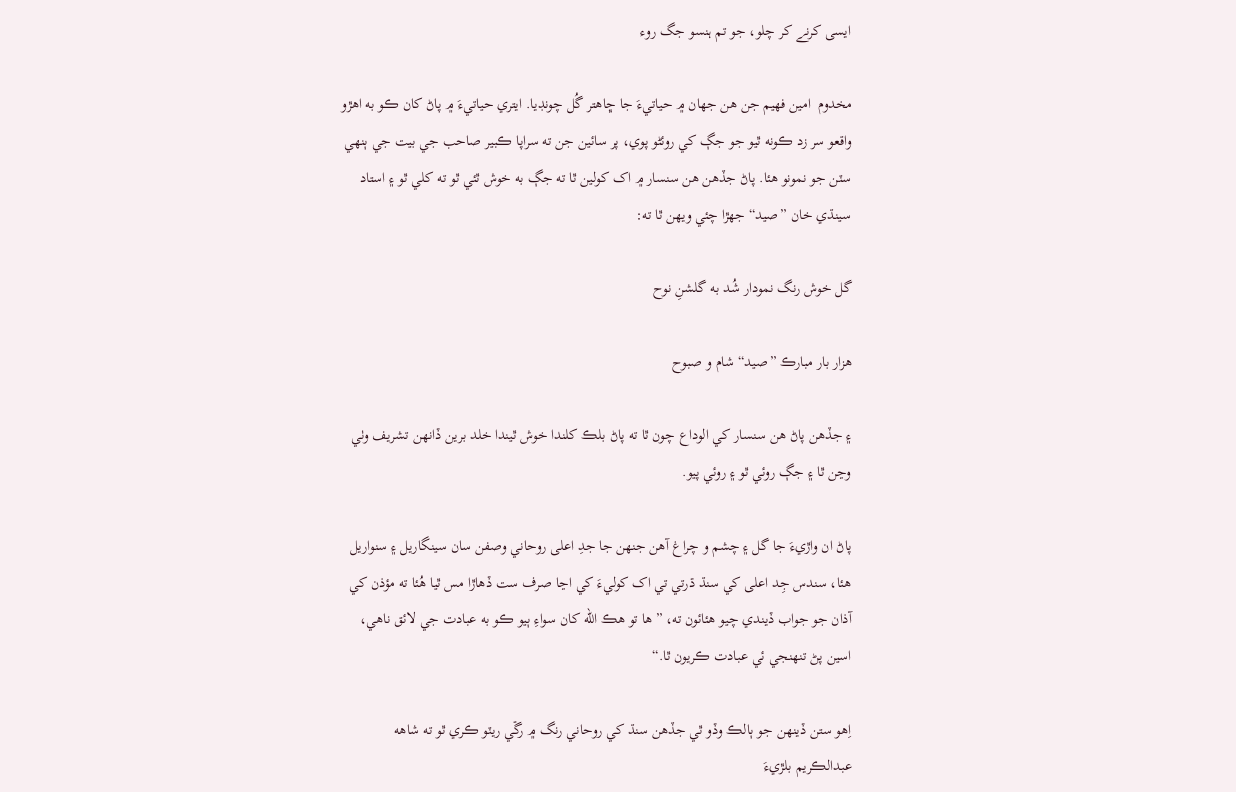ایسی کرنے کر چلو، جو تم ہنسو جگ روء

مخدوم  امين فهيم جن هن جهان ۾ حياتيءَ جا ڇاهتر گُل چونڊيا. ايتري حياتيءَ ۾ پاڻ کان ڪو به اهڙو واقعو سر زد ڪونه ٿيو جو جڳ کي روئڻو پوي، پر سائين جن ته سراپا ڪبير صاحب جي بيت جي ٻنهي سٽن جو نمونو هئا. پاڻ جڏهن هن سنسار ۾ اک کولين ٿا ته جڳ به خوش ٿئي ٿو ته کلي ٿو ۽ استاد سينڌي خان ”صيد“ جهڙا چئي ويهن ٿا ته:

گل خوش رنگ نمودار شُد به گلشنِ نوح

هزار بار مبارڪ ”صيد“ شام و صبوح

۽ جڏهن پاڻ هن سنسار کي الوداع چون ٿا ته پاڻ بلڪ کلندا خوش ٿيندا خلد برين ڏانهن تشريف وٺي وڃن ٿا ۽ جڳ روئي ٿو ۽ روئي پيو.

پاڻ ان واڙيءَ جا گل ۽ چشم و چراغ آهن جنهن جا جدِ اعلى روحاني وصفن سان سينگاريل ۽ سنواريل هئا، سندس جِد اعلى کي سنڌ ڌرتي تي اک کوليءَ کي اڃا صرف ست ڏهاڙا مس ٿيا هُئا ته مؤذن کي آذان جو جواب ڏيندي چيو هئائون ته، ”ها تو هڪ الله کان سواءِ ٻيو ڪو به عبادت جي لائق ناهي، اسين پڻ تنهنجي ئي عبادت ڪريون ٿا.“

اِهو ستن ڏينهن جو ٻالڪ وڏو ٿي جڏهن سنڌ کي روحاني رنگ ۾ رڱي ريٽو ڪري ٿو ته شاهه عبدالڪريم بلڙيءَ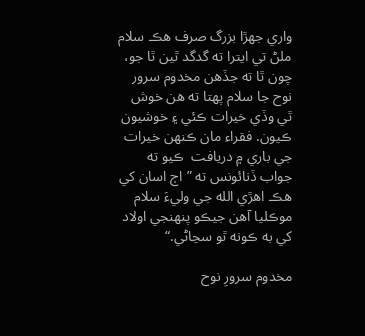واري جهڙا بزرگ صرف هڪ سلام ملڻ تي ايترا ته گدگد ٿين ٿا جو، چون ٿا ته جڏهن مخدوم سرور نوح جا سلام پهتا ته هن خوش ٿي وڏي خيرات ڪئي ۽ خوشيون ڪيون. فقراء مان ڪنهن خيرات جي باري ۾ دريافت  ڪيو ته جواب ڏنائونس ته ”اڄ اسان کي هڪ اهڙي الله جي وليءَ سلام موڪليا آهن جيڪو پنهنجي اولاد کي به ڪونه ٿو سڃاڻي.“

مخدوم سرورِ نوح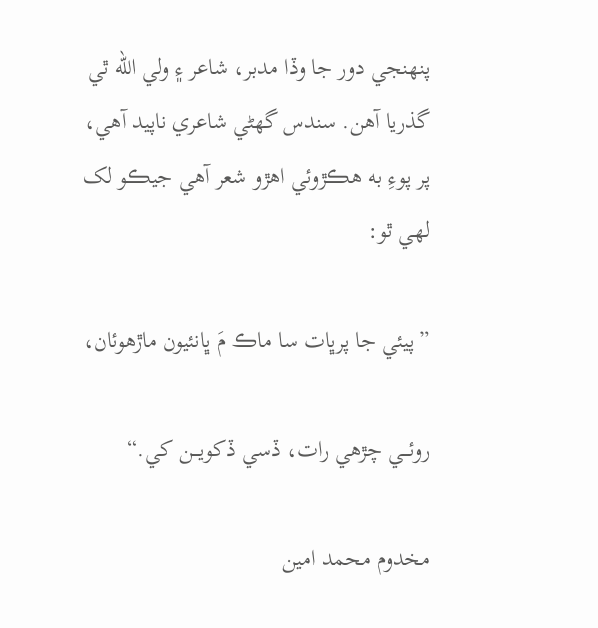پنهنجي دور جا وڏا مدبر، شاعر ۽ ولي الله ٿي گذريا آهن. سندس گهڻي شاعري ناپيد آهي، پر پوءِ به هڪڙوئي اهڙو شعر آهي جيڪو لک لهي ٿو:

”پيئي جا پرڀات سا ماڪ مَ ڀانئيون ماڙهوئان،

روئـــي چڙهي رات، ڏسي ڏکويـــن کي.“

مخدوم محمد امين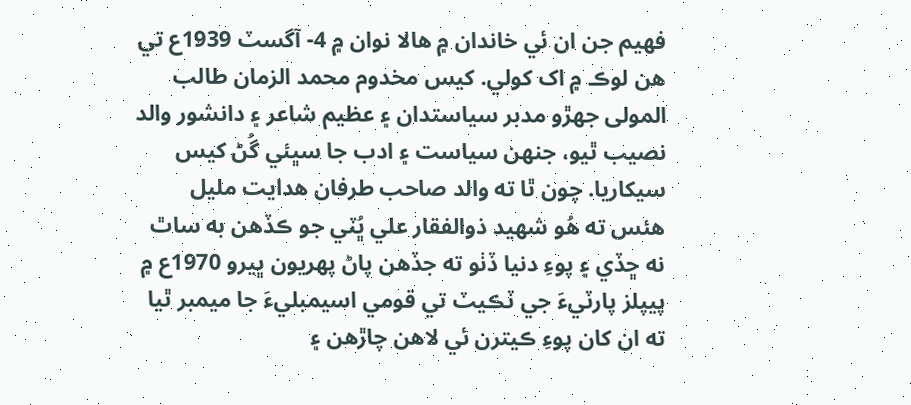فهيم جن ان ئي خاندان ۾ هالا نوان ۾ 4- آگسٽ 1939ع تي هن لوڪ ۾ اک کولي. کيس مخدوم محمد الزمان طالب المولى جهڙو مدبر سياستدان ۽ عظيم شاعر ۽ دانشور والد نصيب ٿيو، جنهن سياست ۽ ادب جا سڀئي گُڻ کيس سيکاريا. چون ٿا ته والد صاحب طرفان هدايت مليل هئس ته هُو شهيد ذوالفقار علي ڀُٽي جو ڪڏهن به ساٿ نه ڇڏي ۽ پوءِ دنيا ڏٺو ته جڏهن پاڻ پهريون ڀيرو 1970ع ۾ پيپلز پارٽيءَ جي ٽڪيٽ تي قومي اسيمبليءَ جا ميمبر ٿيا ته ان کان پوءِ ڪيترن ئي لاهن چاڙهن ۽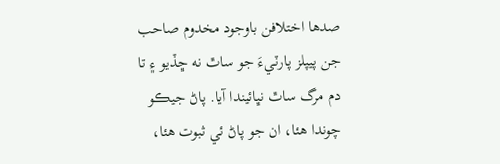صدها اختلافن باوجود مخدوم صاحب جن پيپلز پارٽيءَ جو ساٿ نه ڇڏيو ۽ تا دم مرگ ساٿ نڀائيندا آيا. پاڻ جيڪو چوندا هئا، ان جو پاڻ ئي ثبوت هئا،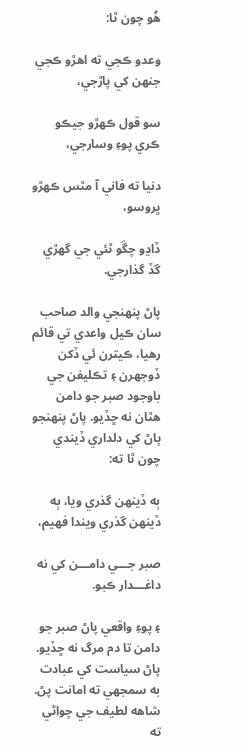هُو چون ٿا:

وعدو ڪجي ته اهڙو ڪجي جنهن کي پاڙجي،

سو قول ڪهڙو جيڪو ڪري پوءِ وسارجي،

دنيا ته فاني آ مٿس ڪهڙو ڀروسو،

ڏاڍو چڱو ٿئي جي گهڙي گڏ گذارجي.

پاڻ پنهنجي والد صاحب سان ڪيل واعدي تي قائم رهيا، ڪيترن ئي ڏکن ڏوجهرن ۽ تڪليفن جي باوجود صبر جو دامن هٿان نه ڇڏيو. پاڻ پنهنجو پاڻ کي دلداري ڏيندي چون ٿا ته:

ٻه ڏينهن گذري ويا، ٻه ڏينهن گذري ويندا فهيم،

صبر جـــي دامـــن کي نه داغـــدار ڪبو.

۽ پوءِ واقعي پاڻ صبر جو دامن تا دم مرگ نه ڇڏيو. پاڻ سياست کي عبادت به سمجهي ته امانت پڻ. شاهه لطيف جي چواڻي ته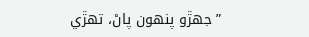”جهڙو پنهون پاڻ، تهڙي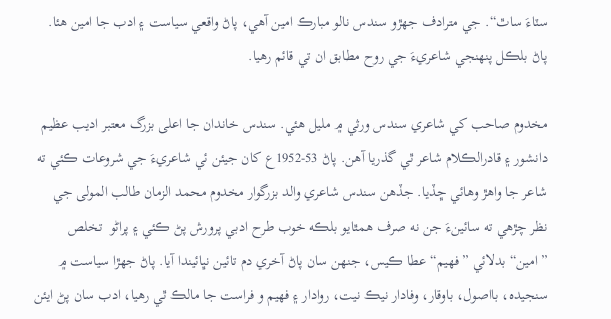سٽاءَ ساٿ“. جي مترادف جهڙو سندس نالو مبارڪ امين آهي، پاڻ واقعي سياست ۽ ادب جا امين هئا. پاڻ بلڪل پنهنجي شاعريءَ جي روح مطابق ان تي قائم رهيا.

مخدوم صاحب کي شاعري سندس ورثي ۾ مليل هئي. سندس خاندان جا اعلى بزرگ معتبر اديب عظيم دانشور ۽ قادرالڪلام شاعر ٿي گذريا آهن. پاڻ 53-1952ع کان جيئن ئي شاعريءَ جي شروعات ڪئي ته شاعر جا واهڙ وهائي ڇڏيا. جڏهن سندس شاعري والد بزرگوار مخدوم محمد الزمان طالب المولى جي نظر چڙهي ته سائينءَ جن نه صرف همٿايو بلڪه خوب طرح ادبي پرورش پڻ ڪئي ۽ پراڻو  تخلص  ”امين“ بدلائي ”فهيم“ عطا ڪيس، جنهن سان پاڻ آخري دم تائين نڀائيندا آيا. پاڻ جهڙا سياست ۾ سنجيده، بااصول، باوقار، وفادار نيڪ نيت، روادار ۽ فهيم و فراست جا مالڪ ٿي رهيا، ادب سان پڻ ايئن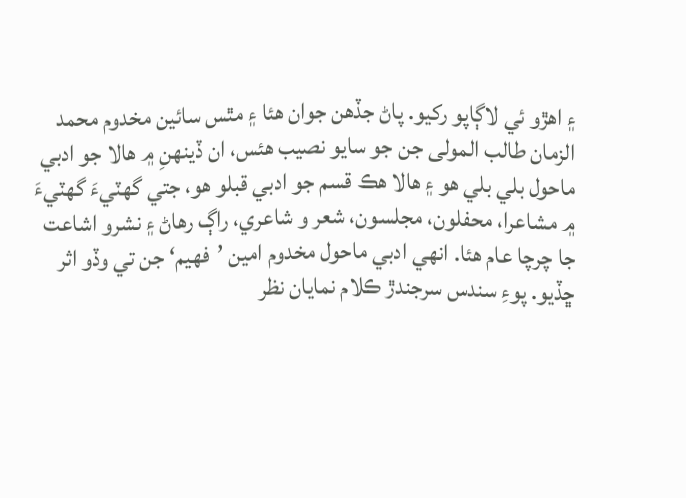۽ اهڙو ئي لاڳاپو رکيو. پاڻ جڏهن جوان هئا ۽ مٿس سائين مخدوم محمد الزمان طالب المولى جن جو سايو نصيب هئس، ان ڏينهنِ ۾ هالا جو ادبي ماحول بلي بلي هو ۽ هالا هڪ قسم جو ادبي قبلو هو، جتي گهٽيءَ گهٽيءَ ۾ مشاعرا، محفلون، مجلسون، شعر و شاعري، راڳ رهاڻ ۽ نشرو اشاعت جا چرچا عام هئا. انهي ادبي ماحول مخدوم امين ’فهيم‘ جن تي وڏو اثر ڇڏيو. پوءِ سندس سرجندڙ ڪلام نمايان نظر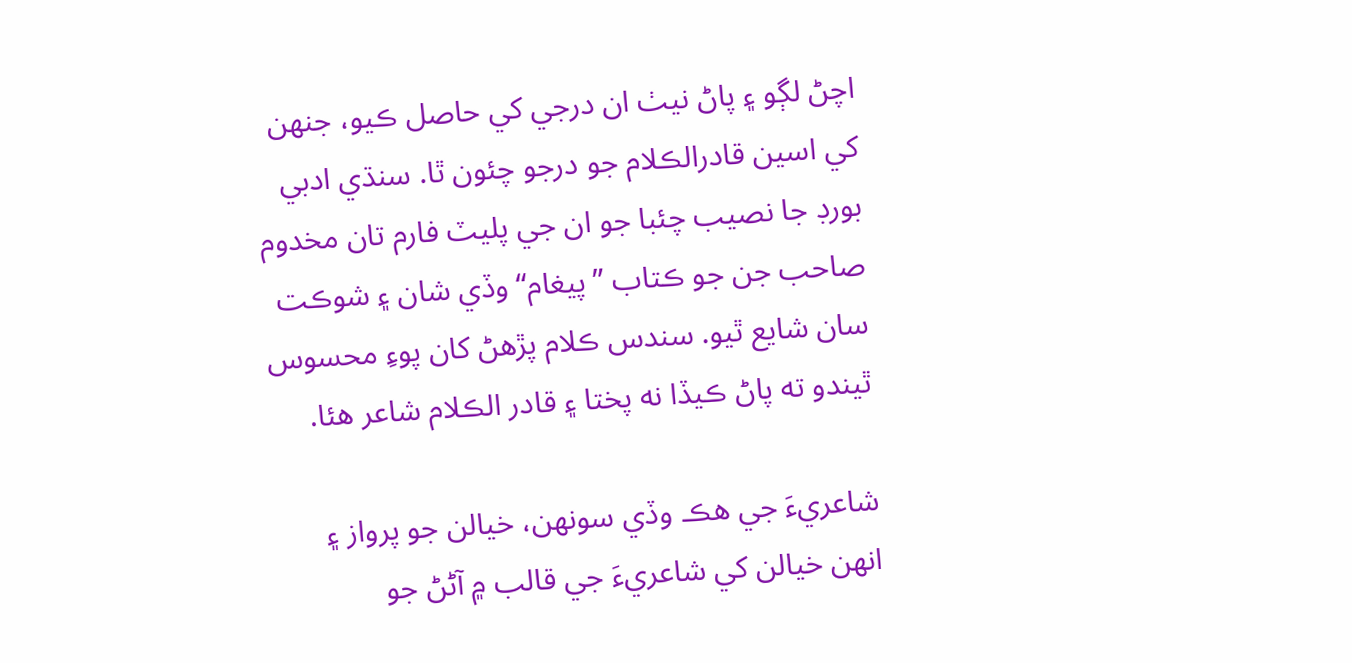اچڻ لڳو ۽ پاڻ نيٺ ان درجي کي حاصل ڪيو، جنهن کي اسين قادرالڪلام جو درجو چئون ٿا. سنڌي ادبي بورڊ جا نصيب چئبا جو ان جي پليٽ فارم تان مخدوم صاحب جن جو ڪتاب ”پيغام“ وڏي شان ۽ شوڪت سان شايع ٿيو. سندس ڪلام پڙهڻ کان پوءِ محسوس ٿيندو ته پاڻ ڪيڏا نه پختا ۽ قادر الڪلام شاعر هئا.

شاعريءَ جي هڪ وڏي سونهن، خيالن جو پرواز ۽ انهن خيالن کي شاعريءَ جي قالب ۾ آڻڻ جو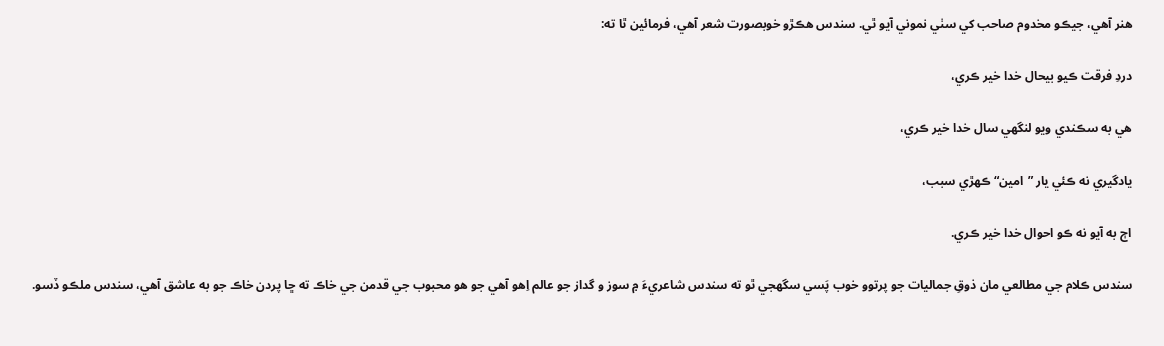هنر آهي، جيڪو مخدوم صاحب کي سٺي نموني آيو ٿي. سندس هڪڙو خوبصورت شعر آهي، فرمائين ٿا ته:

دردِ فرقت ڪيو بيحال خدا خير ڪري،

هي به سڪندي ويو لنگهي سال خدا خير ڪري،

يادگيري نه ڪئي يار ”امين“ ڪهڙي سبب،

اڄ به آيو نه ڪو احوال خدا خير ڪري.

سندس ڪلام جي مطالعي مان ذوقِ جماليات جو پرتوو خوب پَسي سگهجي ٿو ته سندس شاعريءَ ۾ سوز و گداز جو عالم اِهو آهي جو هو محبوب جي قدمن جي خاڪ ته ڇا پردن خاڪ جو به عاشق آهي، سندس ملڪو ڏسو.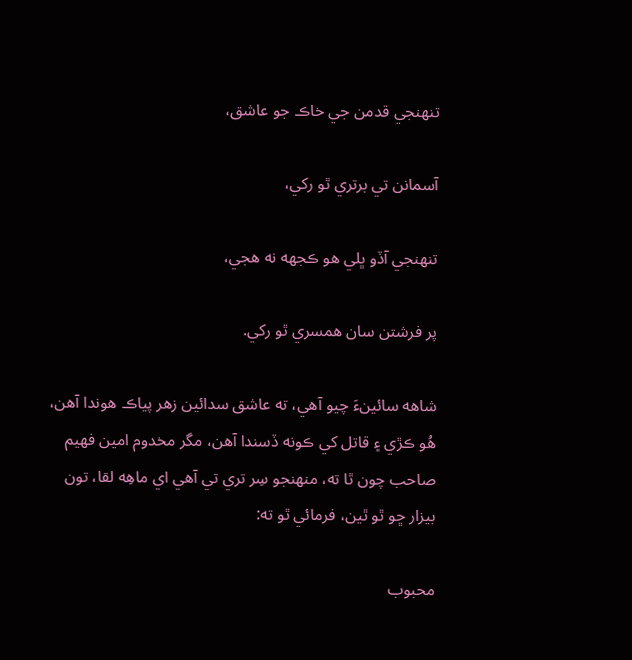تنهنجي قدمن جي خاڪ جو عاشق،

آسمانن تي برتري ٿو رکي،

تنهنجي آڏو ڀلي هو ڪجهه نه هجي،

پر فرشتن سان همسري ٿو رکي.

شاهه سائينءَ چيو آهي، ته عاشق سدائين زهر پياڪ هوندا آهن، هُو ڪڙي ۽ قاتل کي ڪونه ڏسندا آهن، مگر مخدوم امين فهيم صاحب چون ٿا ته، منهنجو سِر تري تي آهي اي ماهِه لقا، تون بيزار ڇو ٿو ٿين، فرمائي ٿو ته:

محبوب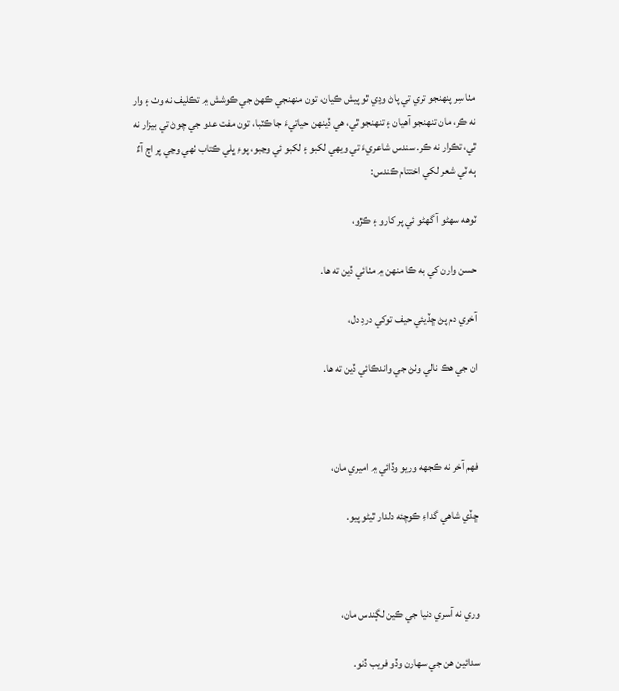مٺا سِر پنهنجو تري تي پاڻ وڍي ٿو پيش ڪيان، تون منهنجي ڪهڻ جي ڪوشش ۾ تڪليف نه وٺ ۽ وار نه ڪر، مان تنهنجو آهيان ۽ تنهنجو ٿي، هي ڏينهن حياتيءَ جا ڪٽبا، تون مفت عدو جي چوڻ تي بيزار نه ٿي، تڪرار نه ڪر. سندس شاعريءَ تي ويهي لکبو ۽ لکبو ئي وڃبو، پوءِ ڀلي ڪتاب ٺهي وڃي پر اڄ آءٌ ٻه ٽي شعر لکي اختتام ڪندس:

ٽوهه سهڻو آ گهڻو ئي پر کارو ۽ ڪڙو،

حسن وارن کي به ڪا منهن ۾ مٺائي ڏين ته ها.

آخري دم پڻ ڇڏيئي حيف توکي دردِ دل،

ان جي هڪ نالي وٺڻ جي واندڪائي ڏين ته ها.



فهم آخر نه ڪجهه وريو وڏائي ۾ اميري مان،

ڇڏي شاهي گداءِ ڪوچئه دلدار ٿيڻو پيو.



وري نه آسري دنيا جي ڪين لڳندس مان،

سدائين هن جي سهارن وڏو فريب ڏنو.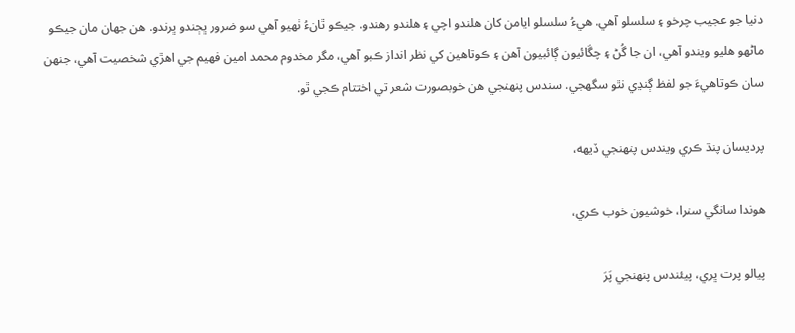دنيا جو عجيب چرخو ۽ سلسلو آهي. هيءُ سلسلو ايامن کان هلندو اچي ۽ هلندو رهندو. جيڪو ٿانءُ ٺهيو آهي سو ضرور ڀڄندو ڀرندو. هن جهان مان جيڪو ماڻهو هليو ويندو آهي، ان جا گُڻ ۽ چڱائيون ڳائبيون آهن ۽ ڪوتاهين کي نظر انداز ڪبو آهي، مگر مخدوم محمد امين فهيم جي اهڙي شخصيت آهي، جنهن سان ڪوتاهيءَ جو لفظ ڳنڍي نٿو سگهجي. سندس پنهنجي هن خوبصورت شعر تي اختتام ڪجي ٿو.

پرديسان پنڌ ڪري ويندس پنهنجي ڏيهه،

هوندا سانگي سنرا، خوشيون خوب ڪري،

پيالو پرت ڀري، پيئندس پنهنجي پَرَ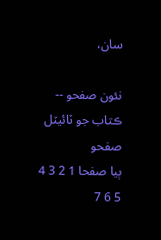سان،

نئون صفحو --  ڪتاب جو ٽائيٽل صفحو
ٻيا صفحا 1 2 3 4 5 6 7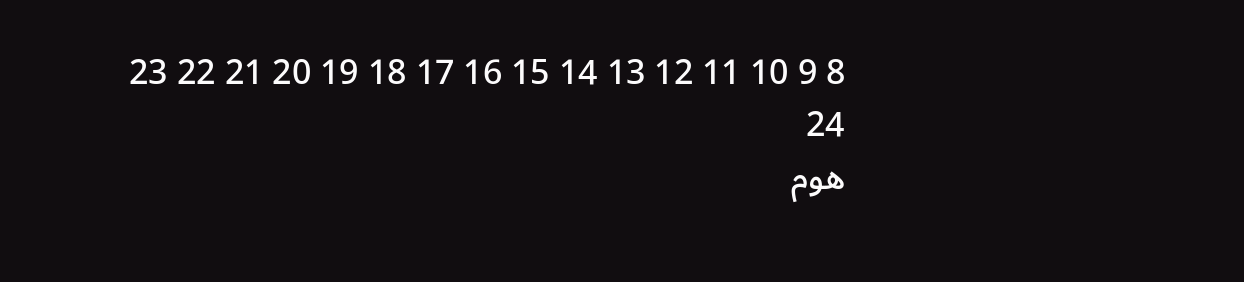8 9 10 11 12 13 14 15 16 17 18 19 20 21 22 23 24
هوم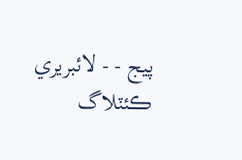پيج - - لائبريري ڪئٽلاگ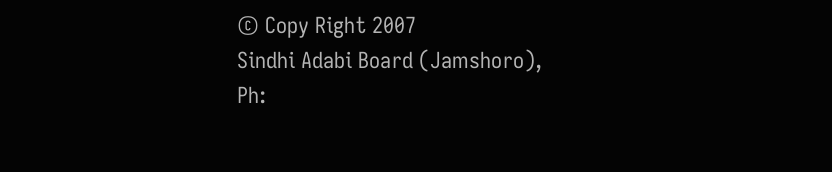© Copy Right 2007
Sindhi Adabi Board (Jamshoro),
Ph: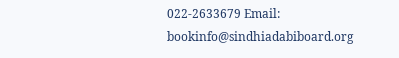022-2633679 Email: bookinfo@sindhiadabiboard.org